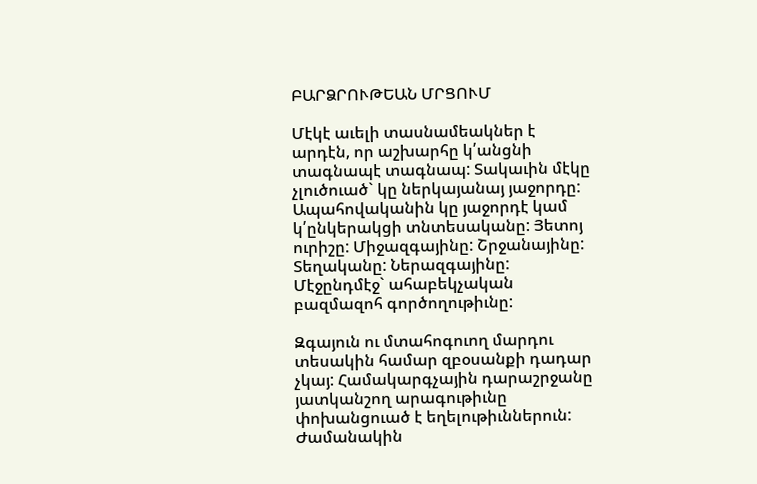ԲԱՐՁՐՈՒԹԵԱՆ ՄՐՑՈՒՄ

Մէկէ աւելի տասնամեակներ է արդէն, որ աշխարհը կ՛անցնի տագնապէ տագնապ: Տակաւին մէկը չլուծուած` կը ներկայանայ յաջորդը: Ապահովականին կը յաջորդէ կամ կ՛ընկերակցի տնտեսականը: Յետոյ ուրիշը: Միջազգայինը: Շրջանայինը: Տեղականը: Ներազգայինը: Մէջընդմէջ` ահաբեկչական բազմազոհ գործողութիւնը:

Զգայուն ու մտահոգուող մարդու տեսակին համար զբօսանքի դադար չկայ: Համակարգչային դարաշրջանը յատկանշող արագութիւնը փոխանցուած է եղելութիւններուն: Ժամանակին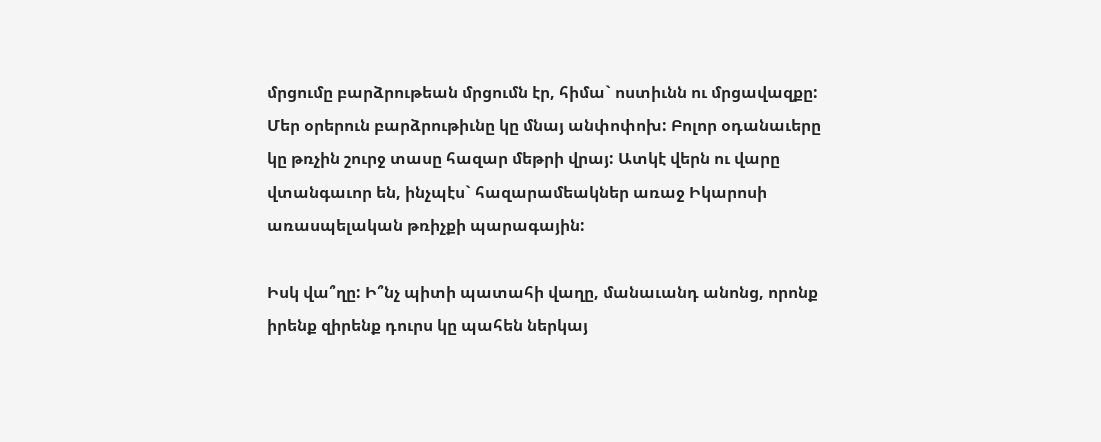մրցումը բարձրութեան մրցումն էր, հիմա` ոստիւնն ու մրցավազքը: Մեր օրերուն բարձրութիւնը կը մնայ անփոփոխ: Բոլոր օդանաւերը կը թռչին շուրջ տասը հազար մեթրի վրայ: Ատկէ վերն ու վարը վտանգաւոր են, ինչպէս` հազարամեակներ առաջ Իկարոսի  առասպելական թռիչքի պարագային:

Իսկ վա՞ղը: Ի՞նչ պիտի պատահի վաղը, մանաւանդ անոնց, որոնք իրենք զիրենք դուրս կը պահեն ներկայ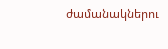ժամանակներու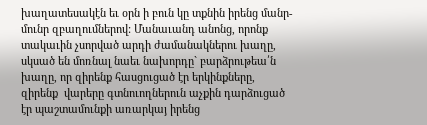խաղատեսակէն եւ օրն ի բուն կը տքնին իրենց մանր-մունր զբաղումներով: Մանաւանդ անոնց, որոնք տակաւին չսորված արդի ժամանակներու խաղը, սկսած են մոռնալ նաեւ նախորդը` բարձրութեա՛ն խաղը, որ զիրենք հասցուցած էր երկինքները, զիրենք  վարերը գտնուողներուն աչքին դարձուցած էր պաշտամունքի առարկայ իրենց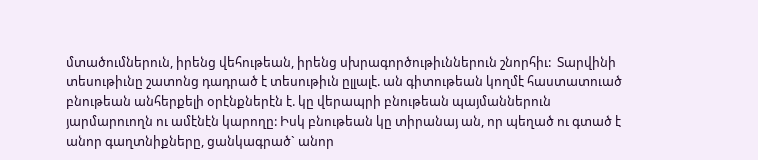մտածումներուն, իրենց վեհութեան, իրենց սխրագործութիւններուն շնորհիւ:  Տարվինի տեսութիւնը շատոնց դադրած է տեսութիւն ըլլալէ. ան գիտութեան կողմէ հաստատուած բնութեան անհերքելի օրէնքներէն է. կը վերապրի բնութեան պայմաններուն յարմարուողն ու ամէնէն կարողը: Իսկ բնութեան կը տիրանայ ան, որ պեղած ու գտած է անոր գաղտնիքները, ցանկագրած` անոր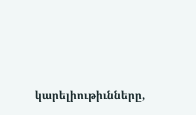կարելիութիւնները,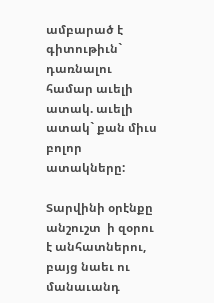ամբարած է գիտութիւն`  դառնալու համար աւելի ատակ. աւելի ատակ` քան միւս բոլոր ատակները:

Տարվինի օրէնքը անշուշտ  ի զօրու է անհատներու, բայց նաեւ ու մանաւանդ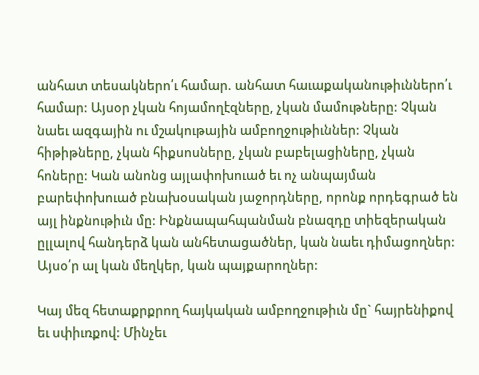անհատ տեսակներո՛ւ համար. անհատ հաւաքականութիւններո՛ւ համար: Այսօր չկան հոյամողէզները, չկան մամութները: Չկան նաեւ ազգային ու մշակութային ամբողջութիւններ: Չկան հիթիթները, չկան հիքսոսները, չկան բաբելացիները, չկան հոները: Կան անոնց այլափոխուած եւ ոչ անպայման բարեփոխուած բնախօսական յաջորդները, որոնք որդեգրած են այլ ինքնութիւն մը: Ինքնապահպանման բնազդը տիեզերական ըլլալով հանդերձ կան անհետացածներ, կան նաեւ դիմացողներ: Այսօ՛ր ալ կան մեղկեր, կան պայքարողներ:

Կայ մեզ հետաքրքրող հայկական ամբողջութիւն մը` հայրենիքով եւ սփիւռքով: Մինչեւ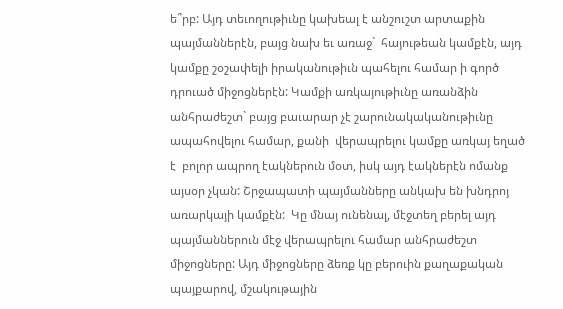ե՞րբ: Այդ տեւողութիւնը կախեալ է անշուշտ արտաքին պայմաններէն, բայց նախ եւ առաջ`  հայութեան կամքէն, այդ կամքը շօշափելի իրականութիւն պահելու համար ի գործ դրուած միջոցներէն: Կամքի առկայութիւնը առանձին անհրաժեշտ` բայց բաւարար չէ շարունակականութիւնը ապահովելու համար, քանի  վերապրելու կամքը առկայ եղած է  բոլոր ապրող էակներուն մօտ, իսկ այդ էակներէն ոմանք այսօր չկան: Շրջապատի պայմանները անկախ են խնդրոյ առարկայի կամքէն:  Կը մնայ ունենալ, մէջտեղ բերել այդ պայմաններուն մէջ վերապրելու համար անհրաժեշտ միջոցները: Այդ միջոցները ձեռք կը բերուին քաղաքական պայքարով, մշակութային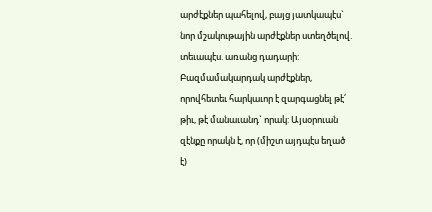արժէքներ պահելով, բայց յատկապէս` նոր մշակութային արժէքներ ստեղծելով. տեւապէս. առանց դադարի: Բազմամակարդակ արժէքներ, որովհետեւ հարկաւոր է զարգացնել թէ՛ թիւ, թէ մանաւանդ` որակ: Այսօրուան զէնքը որակն է, որ (միշտ այդպէս եղած է)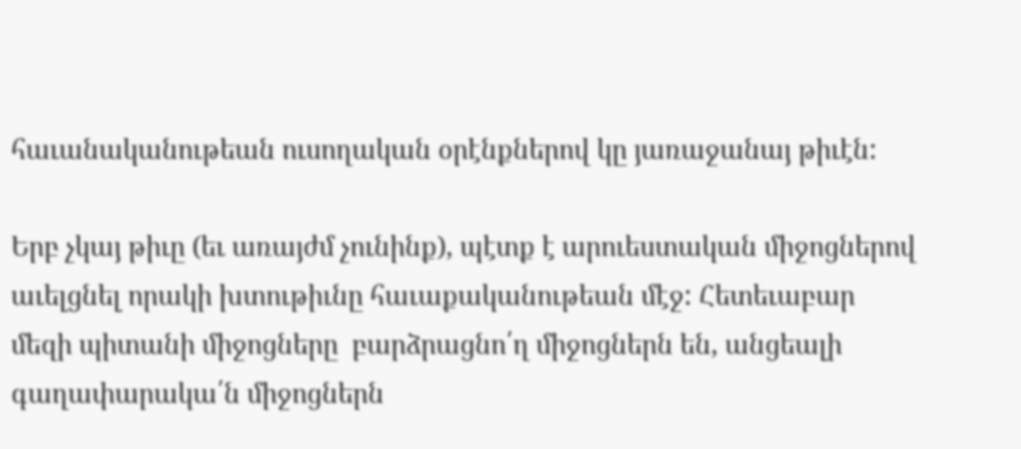հաւանականութեան ուսողական օրէնքներով կը յառաջանայ թիւէն:

Երբ չկայ թիւը (եւ առայժմ չունինք), պէտք է արուեստական միջոցներով աւելցնել որակի խտութիւնը հաւաքականութեան մէջ: Հետեւաբար մեզի պիտանի միջոցները  բարձրացնո՛ղ միջոցներն են, անցեալի գաղափարակա՛ն միջոցներն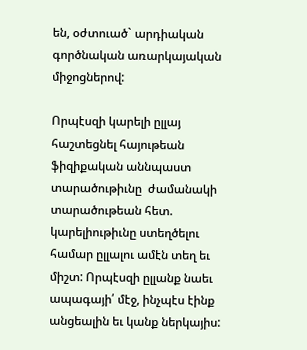են, օժտուած` արդիական գործնական առարկայական միջոցներով:

Որպէսզի կարելի ըլլայ հաշտեցնել հայութեան ֆիզիքական աննպաստ տարածութիւնը  ժամանակի տարածութեան հետ. կարելիութիւնը ստեղծելու համար ըլլալու ամէն տեղ եւ միշտ: Որպէսզի ըլլանք նաեւ ապագայի՛ մէջ, ինչպէս էինք անցեալին եւ կանք ներկայիս: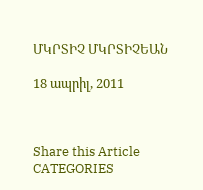ՄԿՐՏԻՉ ՄԿՐՏԻՉԵԱՆ

18 ապրիլ, 2011



Share this Article
CATEGORIES